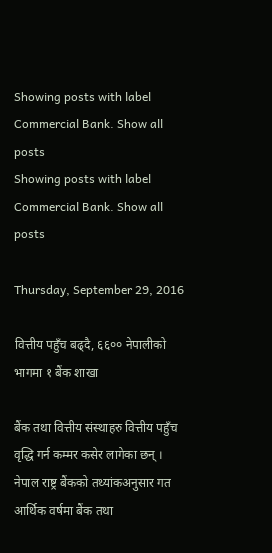Showing posts with label Commercial Bank. Show all posts
Showing posts with label Commercial Bank. Show all posts

Thursday, September 29, 2016

वित्तीय पहुँच बढ्दै, ६६०० नेपालीको भागमा १ बैंक शाखा

बैंक तथा वित्तीय संस्थाहरु वित्तीय पहुँच वृद्धि गर्न कम्मर कसेर लागेका छन् । नेपाल राष्ट्र बैंकको तथ्यांकअनुसार गत आर्थिक वर्षमा बैंक तथा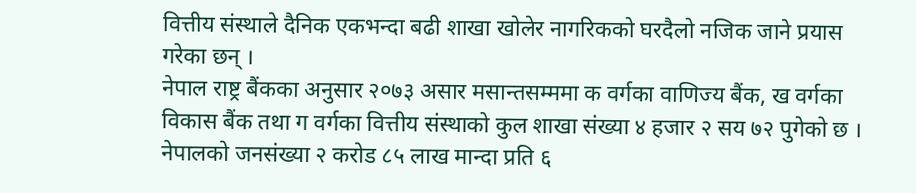वित्तीय संस्थाले दैनिक एकभन्दा बढी शाखा खोलेर नागरिकको घरदैलो नजिक जाने प्रयास गरेका छन् ।
नेपाल राष्ट्र बैंकका अनुसार २०७३ असार मसान्तसम्ममा क वर्गका वाणिज्य बैंक, ख वर्गका विकास बैंक तथा ग वर्गका वित्तीय संस्थाको कुल शाखा संख्या ४ हजार २ सय ७२ पुगेको छ । नेपालको जनसंख्या २ करोड ८५ लाख मान्दा प्रति ६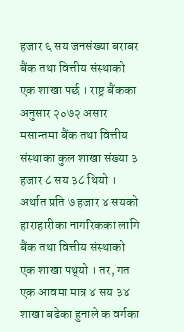हजार ६ सय जनसंख्या बराबर बैंक तथा वित्तीय संस्थाको एक शाखा पर्छ । राष्ट्र बैंकका अनुसार २०७२ असार मसान्तमा बैंक तथा वित्तीय संस्थाका कुल शाखा संख्या ३ हजार ८ सय ३८ थियो । अर्थात प्रति ७ हजार ४ सयको हाराहारीका नागरिकका लागि बैंक तथा वित्तीय संस्थाको एक शाखा पथ्र्यो । तर, गत एक आवमा मात्र ४ सय ३४ शाखा बढेका हुनाले क वर्गका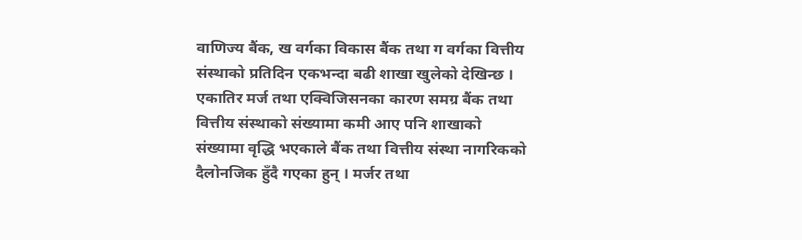वाणिज्य बैंक, ख वर्गका विकास बैंक तथा ग वर्गका वित्तीय संस्थाको प्रतिदिन एकभन्दा बढी शाखा खुलेको देखिन्छ ।
एकातिर मर्ज तथा एक्विजिसनका कारण समग्र बैंक तथा वित्तीय संस्थाको संख्यामा कमी आए पनि शाखाको संख्यामा वृद्धि भएकाले बैंक तथा वित्तीय संस्था नागरिकको दैलोनजिक हुँदै गएका हुन् । मर्जर तथा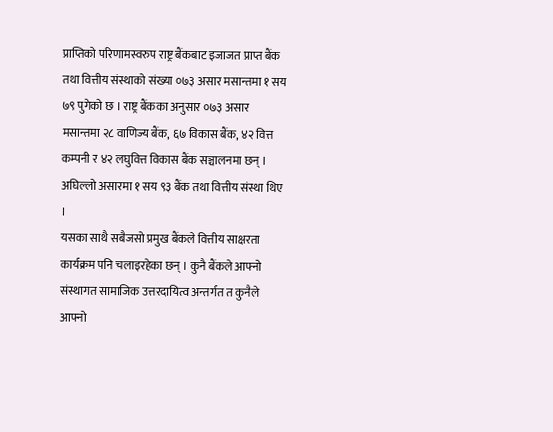प्राप्तिको परिणामस्वरुप राष्ट्र बैंकबाट इजाजत प्राप्त बैंक तथा वित्तीय संस्थाको संख्या ०७३ असार मसान्तमा १ सय ७९ पुगेको छ । राष्ट्र बैंकका अनुसार ०७३ असार मसान्तमा २८ वाणिज्य बैंक, ६७ विकास बैंक, ४२ वित्त कम्पनी र ४२ लघुवित्त विकास बैंक सञ्चालनमा छन् । अघिल्लो असारमा १ सय ९३ बैंक तथा वित्तीय संस्था थिए ।
यसका साथै सबैजसो प्रमुख बैंकले वित्तीय साक्षरता कार्यक्रम पनि चलाइरहेका छन् । कुनै बैंकले आफ्नो संस्थागत सामाजिक उत्तरदायित्व अन्तर्गत त कुनैले आफ्नो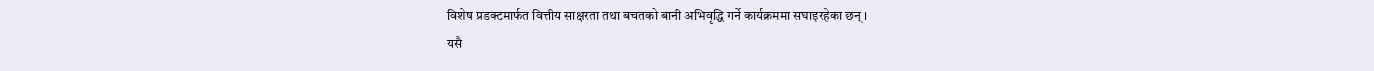विशेष प्रडक्टमार्फत वित्तीय साक्षरता तथा बचतको बानी अभिवृद्धि गर्ने कार्यक्रममा सघाइरहेका छन् ।
यसै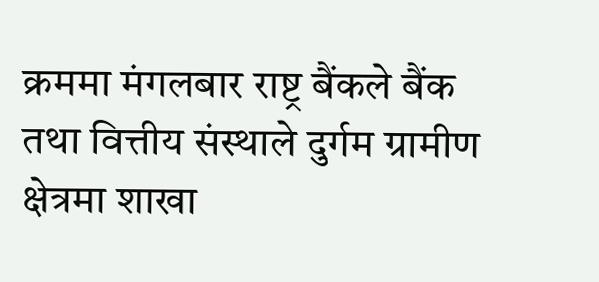क्रममा मंगलबार राष्ट्र बैंकले बैंक तथा वित्तीय संस्थाले दुर्गम ग्रामीण क्षेत्रमा शाखा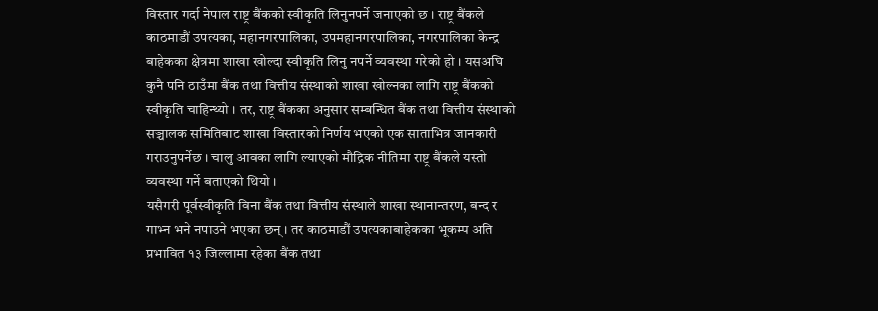विस्तार गर्दा नेपाल राष्ट्र बैंकको स्वीकृति लिनुनपर्ने जनाएको छ । राष्ट्र बैंकले काठमाडौं उपत्यका, महानगरपालिका, उपमहानगरपालिका, नगरपालिका केन्द्र बाहेकका क्षेत्रमा शाखा खोल्दा स्वीकृति लिनु नपर्ने व्यवस्था गरेको हो । यसअघि कुनै पनि ठाउँमा बैंक तथा वित्तीय संस्थाको शाखा खोल्नका लागि राष्ट्र बैंकको स्वीकृति चाहिन्थ्यो । तर, राष्ट्र बैंकका अनुसार सम्बन्धित बैंक तथा वित्तीय संस्थाको सञ्चालक समितिबाट शाखा विस्तारको निर्णय भएको एक साताभित्र जानकारी गराउनुपर्नेछ । चालु आवका लागि ल्याएको मौद्रिक नीतिमा राष्ट्र बैंकले यस्तो व्यवस्था गर्ने बताएको थियो ।
यसैगरी पूर्वस्वीकृति विना बैंक तथा वित्तीय संस्थाले शाखा स्थानान्तरण, बन्द र गाभ्न भने नपाउने भएका छन् । तर काठमाडौं उपत्यकाबाहेकका भूकम्प अति प्रभावित १३ जिल्लामा रहेका बैंक तथा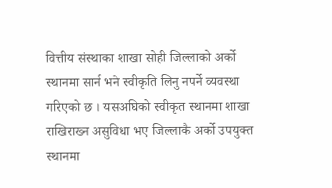वित्तीय संस्थाका शाखा सोही जिल्लाको अर्को स्थानमा सार्न भने स्वीकृति लिनु नपर्ने व्यवस्था गरिएको छ । यसअघिको स्वीकृत स्थानमा शाखा राखिराख्न असुविधा भए जिल्लाकै अर्को उपयुक्त स्थानमा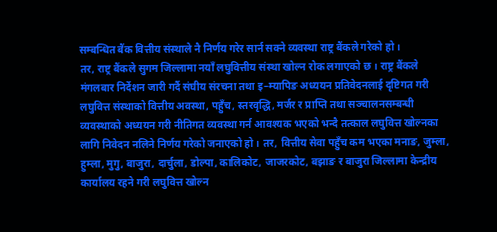सम्बन्धित बैंक वित्तीय संस्थाले नै निर्णय गरेर सार्न सक्ने व्यवस्था राष्ट्र बैंकले गरेको हो ।
तर, राष्ट्र बैंकले सुगम जिल्लामा नयाँ लघुवित्तीय संस्था खोल्न रोक लगाएको छ । राष्ट्र बैंकले मंगलबार निर्देशन जारी गर्दै संघीय संरचना तथा इ–म्यापिङ अध्ययन प्रतिवेदनलाई दृष्टिगत गरी लघुवित्त संस्थाको वित्तीय अवस्था, पहुँच, स्तरवृद्धि, मर्जर र प्राप्ति तथा सञ्चालनसम्बन्धी व्यवस्थाको अध्ययन गरी नीतिगत व्यवस्था गर्न आवश्यक भएको भन्दै तत्काल लघुवित्त खोल्नका लागि निवेदन नलिने निर्णय गरेको जनाएको हो । तर, वित्तीय सेवा पहुँच कम भएका मनाङ, जुम्ला, हुम्ला, मुगु, बाजुरा, दार्चुला, डोल्पा, कालिकोट, जाजरकोट, बझाङ र बाजुरा जिल्लामा केन्द्रीय कार्यालय रहने गरी लघुवित्त खोल्न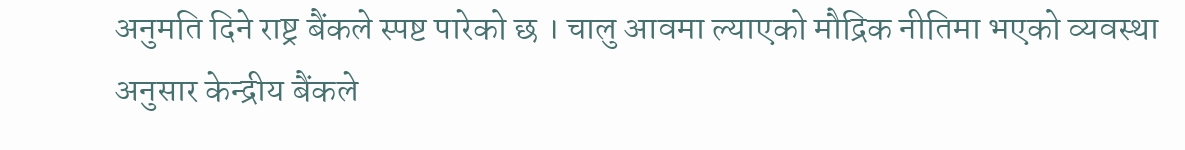अनुमति दिने राष्ट्र बैंकले स्पष्ट पारेको छ । चालु आवमा ल्याएको मौद्रिक नीतिमा भएको व्यवस्था अनुसार केन्द्रीय बैंकले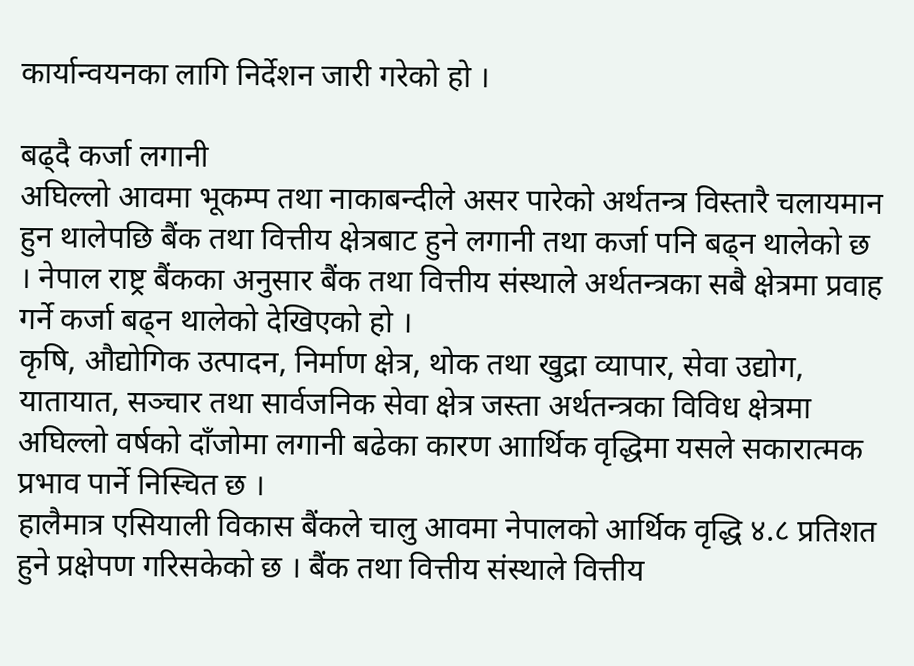कार्यान्वयनका लागि निर्देशन जारी गरेको हो ।

बढ्दै कर्जा लगानी
अघिल्लो आवमा भूकम्प तथा नाकाबन्दीले असर पारेको अर्थतन्त्र विस्तारै चलायमान हुन थालेपछि बैंक तथा वित्तीय क्षेत्रबाट हुने लगानी तथा कर्जा पनि बढ्न थालेको छ । नेपाल राष्ट्र बैंकका अनुसार बैंक तथा वित्तीय संस्थाले अर्थतन्त्रका सबै क्षेत्रमा प्रवाह गर्ने कर्जा बढ्न थालेको देखिएको हो ।
कृषि, औद्योगिक उत्पादन, निर्माण क्षेत्र, थोक तथा खुद्रा व्यापार, सेवा उद्योग, यातायात, सञ्चार तथा सार्वजनिक सेवा क्षेत्र जस्ता अर्थतन्त्रका विविध क्षेत्रमा अघिल्लो वर्षको दाँजोमा लगानी बढेका कारण आार्थिक वृद्धिमा यसले सकारात्मक प्रभाव पार्ने निस्चित छ ।
हालैमात्र एसियाली विकास बैंकले चालु आवमा नेपालको आर्थिक वृद्धि ४.८ प्रतिशत हुने प्रक्षेपण गरिसकेको छ । बैंक तथा वित्तीय संस्थाले वित्तीय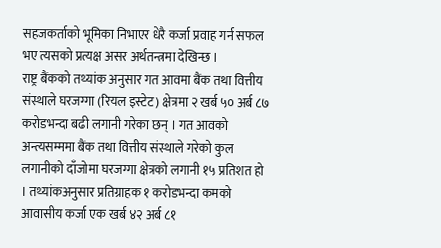सहजकर्ताको भूमिका निभाएर धेरै कर्जा प्रवाह गर्न सफल भए त्यसको प्रत्यक्ष असर अर्थतन्त्रमा देखिन्छ ।
राष्ट्र बैंकको तथ्यांक अनुसार गत आवमा बैंक तथा वित्तीय संस्थाले घरजग्गा (रियल इस्टेट) क्षेत्रमा २ खर्ब ५० अर्ब ८७ करोडभन्दा बढी लगानी गरेका छन् । गत आवको अन्त्यसम्ममा बैंक तथा वित्तीय संस्थाले गरेको कुल लगानीको दाँजोमा घरजग्गा क्षेत्रको लगानी १५ प्रतिशत हो । तथ्यांकअनुसार प्रतिग्राहक १ करोडभन्दा कमको आवासीय कर्जा एक खर्ब ४२ अर्ब ८१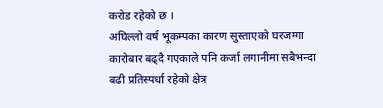करोड रहेको छ ।
अघिल्लो वर्ष भूकम्पका कारण सुस्ताएको घरजग्गा कारोबार बढ्दै गएकाले पनि कर्जा लगानीमा सबैभन्दा बढी प्रतिस्पर्धा रहेको क्षेत्र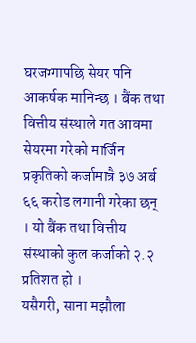घरजग्गापछि सेयर पनि आकर्षक मानिन्छ । बैंक तथा वित्तीय संस्थाले गत आवमा सेयरमा गरेको मार्जिन प्रकृतिको कर्जामात्रै ३७ अर्ब ६६ करोड लगानी गरेका छन् । यो बैंक तथा वित्तीय संस्थाको कुल कर्जाको २.२ प्रतिशत हो ।
यसैगरी, साना मझौला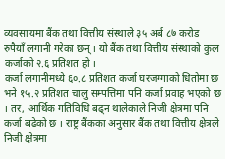व्यवसायमा बैंक तथा वित्तीय संस्थाले ३५ अर्ब ८७ करोड रुपैयाँ लगानी गरेका छन् । यो बैंक तथा वित्तीय संस्थाको कुल कर्जाको २.६ प्रतिशत हो ।
कर्जा लगानीमध्ये ६०.८ प्रतिशत कर्जा घरजग्गाको धितोमा छ भने १५.२ प्रतिशत चालु सम्पत्तिमा पनि कर्जा प्रवाह भएको छ । तर, आर्थिक गतिविधि बढ्न थालेकाले निजी क्षेत्रमा पनि कर्जा बढेको छ । राष्ट्र बैंकका अनुसार बैंक तथा वित्तीय क्षेत्रले निजी क्षेत्रमा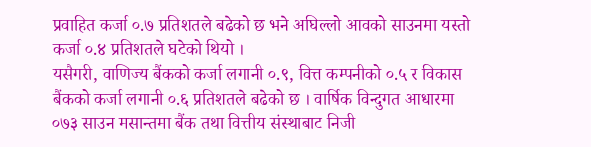प्रवाहित कर्जा ०.७ प्रतिशतले बढेको छ भने अघिल्लो आवको साउनमा यस्तो कर्जा ०.४ प्रतिशतले घटेको थियो ।
यसैगरी, वाणिज्य बैंकको कर्जा लगानी ०.९, वित्त कम्पनीको ०.५ र विकास बैंकको कर्जा लगानी ०.६ प्रतिशतले बढेको छ । वार्षिक विन्दुगत आधारमा ०७३ साउन मसान्तमा बैंक तथा वित्तीय संस्थाबाट निजी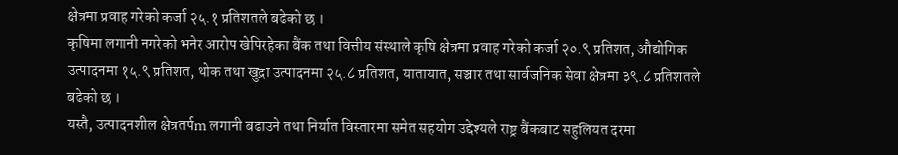क्षेत्रमा प्रवाह गरेको कर्जा २५.१ प्रतिशतले बढेको छ ।
कृषिमा लगानी नगरेको भनेर आरोप खेपिरहेका बैंक तथा वित्तीय संस्थाले कृषि क्षेत्रमा प्रवाह गरेको कर्जा २०.९ प्रतिशत, औद्योगिक उत्पादनमा १५.९ प्रतिशत, थोक तथा खुद्रा उत्पादनमा २५.८ प्रतिशत, यातायात, सञ्चार तथा सार्वजनिक सेवा क्षेत्रमा ३९.८ प्रतिशतले बढेको छ ।
यस्तै, उत्पादनशील क्षेत्रतर्पm लगानी बढाउने तथा निर्यात विस्तारमा समेत सहयोग उद्देश्यले राष्ट्र बैंकबाट सहुलियत दरमा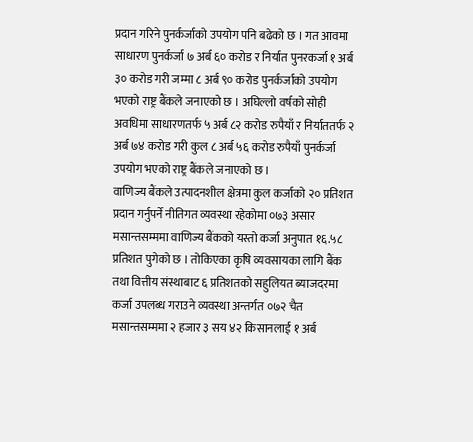प्रदान गरिने पुनर्कर्जाको उपयोग पनि बढेको छ । गत आवमा साधारण पुनर्कर्जा ७ अर्ब ६० करोड र निर्यात पुनरकर्जा १ अर्ब ३० करोड गरी जम्मा ८ अर्ब ९० करोड पुनर्कर्जाको उपयोग भएको राष्ट्र बैंकले जनाएको छ । अघिल्लो वर्षको सोही अवधिमा साधारणतर्फ ५ अर्ब ८२ करोड रुपैयाँ र निर्याततर्फ २ अर्ब ७४ करोड गरी कुल ८ अर्ब ५६ करोड रुपैयाँ पुनर्कर्जा उपयोग भएको राष्ट्र बैंकले जनाएको छ ।
वाणिज्य बैंकले उत्पादनशील क्षेत्रमा कुल कर्जाको २० प्रतिशत प्रदान गर्नुपर्ने नीतिगत व्यवस्था रहेकोमा ०७३ असार मसान्तसम्ममा वाणिज्य बैंकको यस्तो कर्जा अनुपात १६.५८ प्रतिशत पुगेको छ । तोकिएका कृषि व्यवसायका लागि बैंक तथा वित्तीय संस्थाबाट ६ प्रतिशतको सहुलियत ब्याजदरमा कर्जा उपलब्ध गराउने व्यवस्था अन्तर्गत ०७२ चैत मसान्तसम्ममा २ हजार ३ सय ४२ किसानलाई १ अर्ब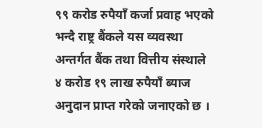९९ करोड रुपैयाँ कर्जा प्रवाह भएको भन्दै राष्ट्र बैंकले यस व्यवस्था अन्तर्गत बैंक तथा वित्तीय संस्थाले ४ करोड १९ लाख रुपैयाँ ब्याज अनुदान प्राप्त गरेको जनाएको छ ।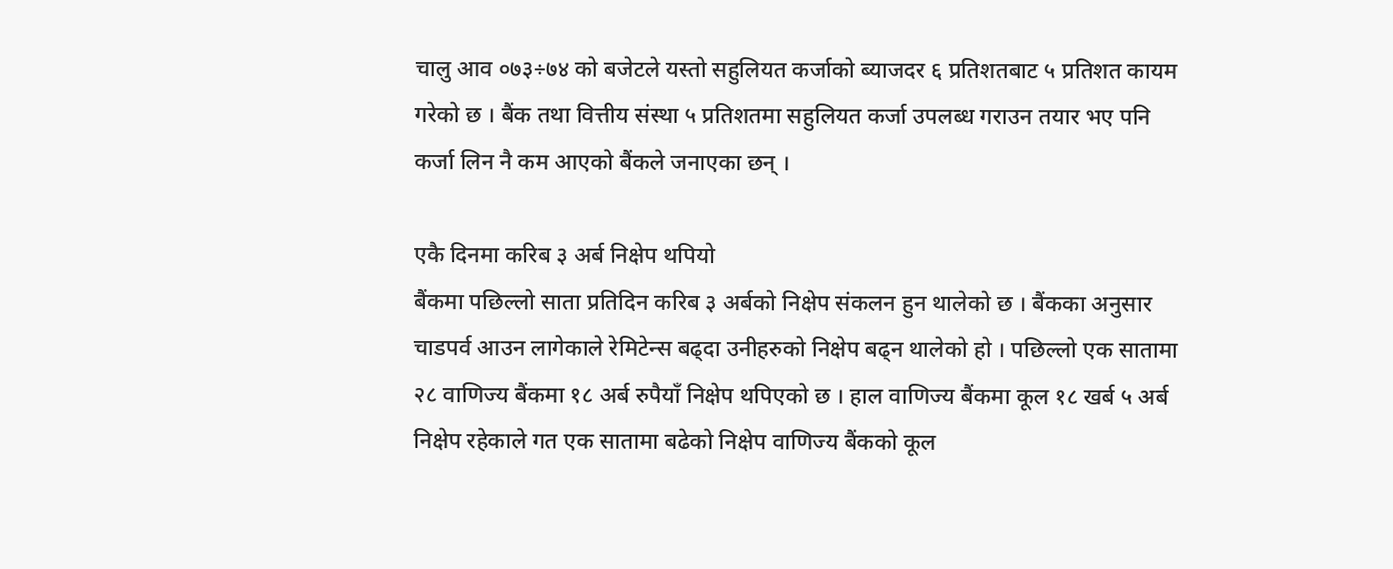चालु आव ०७३÷७४ को बजेटले यस्तो सहुलियत कर्जाको ब्याजदर ६ प्रतिशतबाट ५ प्रतिशत कायम गरेको छ । बैंक तथा वित्तीय संस्था ५ प्रतिशतमा सहुलियत कर्जा उपलब्ध गराउन तयार भए पनि कर्जा लिन नै कम आएको बैंकले जनाएका छन् ।

एकै दिनमा करिब ३ अर्ब निक्षेप थपियो
बैंकमा पछिल्लो साता प्रतिदिन करिब ३ अर्बको निक्षेप संकलन हुन थालेको छ । बैंकका अनुसार चाडपर्व आउन लागेकाले रेमिटेन्स बढ्दा उनीहरुको निक्षेप बढ्न थालेको हो । पछिल्लो एक सातामा २८ वाणिज्य बैंकमा १८ अर्ब रुपैयाँ निक्षेप थपिएको छ । हाल वाणिज्य बैंकमा कूल १८ खर्ब ५ अर्ब निक्षेप रहेकाले गत एक सातामा बढेको निक्षेप वाणिज्य बैंकको कूल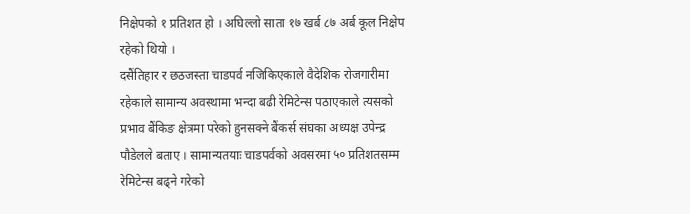निक्षेपको १ प्रतिशत हो । अघिल्लो साता १७ खर्ब ८७ अर्ब कूल निक्षेप रहेको थियो ।
दसैंतिहार र छठजस्ता चाडपर्व नजिकिएकाले वैदेशिक रोजगारीमा रहेकाले सामान्य अवस्थामा भन्दा बढी रेमिटेन्स पठाएकाले त्यसको प्रभाव बैंकिङ क्षेत्रमा परेको हुनसक्ने बैंकर्स संघका अध्यक्ष उपेन्द्र पौडेलले बताए । सामान्यतयाः चाडपर्वको अवसरमा ५० प्रतिशतसम्म रेमिटेन्स बढ्ने गरेको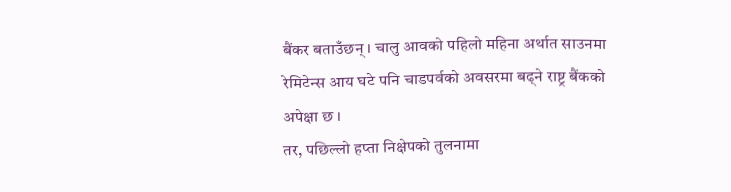बैंकर बताउँछन् । चालु आवको पहिलो महिना अर्थात साउनमा रेमिटेन्स आय घटे पनि चाडपर्वको अवसरमा बढ्ने राष्ट्र बैंकको अपेक्षा छ ।
तर, पछिल्लो हप्ता निक्षेपको तुलनामा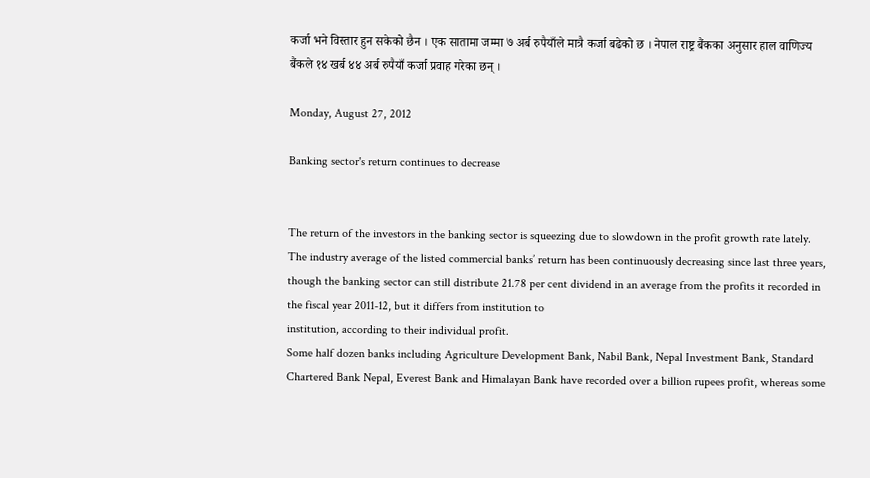कर्जा भने विस्तार हुन सकेको छैन । एक सातामा जम्मा ७ अर्ब रुपैयाँले मात्रै कर्जा बढेको छ । नेपाल राष्ट्र बैंकका अनुसार हाल वाणिज्य बैंकले १४ खर्ब ४४ अर्ब रुपैयाँ कर्जा प्रवाह गरेका छन् ।

Monday, August 27, 2012

Banking sector's return continues to decrease


The return of the investors in the banking sector is squeezing due to slowdown in the profit growth rate lately.
The industry average of the listed commercial banks’ return has been continuously decreasing since last three years, though the banking sector can still distribute 21.78 per cent dividend in an average from the profits it recorded in the fiscal year 2011-12, but it differs from institution to
institution, according to their individual profit.
Some half dozen banks including Agriculture Development Bank, Nabil Bank, Nepal Investment Bank, Standard Chartered Bank Nepal, Everest Bank and Himalayan Bank have recorded over a billion rupees profit, whereas some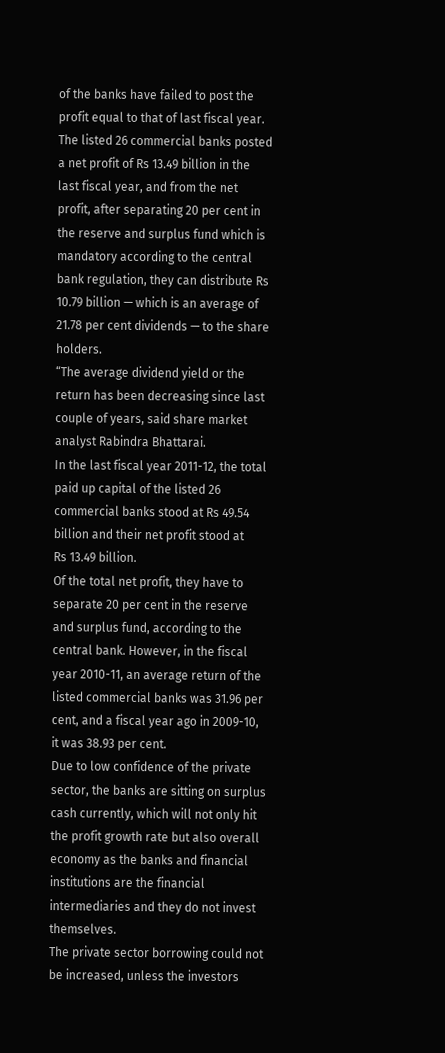of the banks have failed to post the profit equal to that of last fiscal year.
The listed 26 commercial banks posted a net profit of Rs 13.49 billion in the last fiscal year, and from the net profit, after separating 20 per cent in the reserve and surplus fund which is mandatory according to the central bank regulation, they can distribute Rs 10.79 billion — which is an average of 21.78 per cent dividends — to the share holders.
“The average dividend yield or the return has been decreasing since last couple of years, said share market analyst Rabindra Bhattarai.
In the last fiscal year 2011-12, the total paid up capital of the listed 26 commercial banks stood at Rs 49.54 billion and their net profit stood at
Rs 13.49 billion.
Of the total net profit, they have to separate 20 per cent in the reserve and surplus fund, according to the central bank. However, in the fiscal year 2010-11, an average return of the listed commercial banks was 31.96 per cent, and a fiscal year ago in 2009-10, it was 38.93 per cent.
Due to low confidence of the private sector, the banks are sitting on surplus cash currently, which will not only hit the profit growth rate but also overall economy as the banks and financial institutions are the financial intermediaries and they do not invest themselves.
The private sector borrowing could not be increased, unless the investors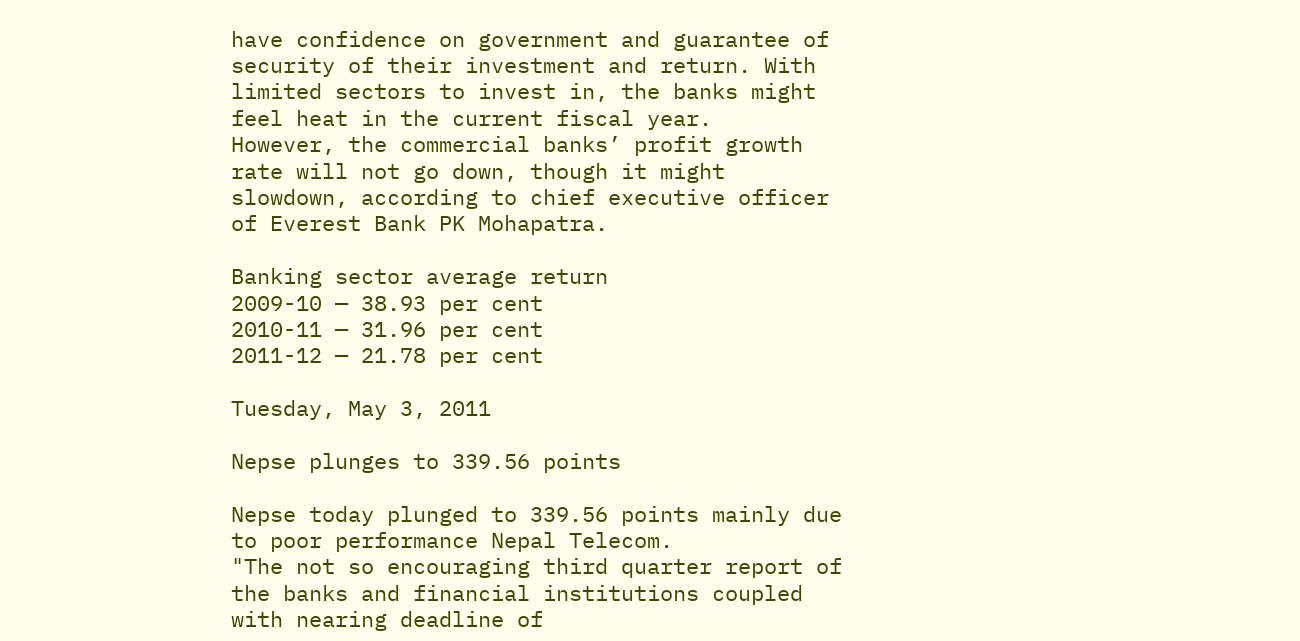have confidence on government and guarantee of security of their investment and return. With limited sectors to invest in, the banks might feel heat in the current fiscal year.
However, the commercial banks’ profit growth rate will not go down, though it might slowdown, according to chief executive officer of Everest Bank PK Mohapatra.

Banking sector average return
2009-10 — 38.93 per cent
2010-11 — 31.96 per cent
2011-12 — 21.78 per cent

Tuesday, May 3, 2011

Nepse plunges to 339.56 points

Nepse today plunged to 339.56 points mainly due to poor performance Nepal Telecom.
"The not so encouraging third quarter report of the banks and financial institutions coupled with nearing deadline of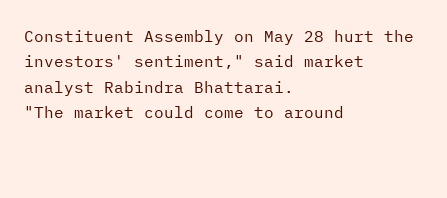Constituent Assembly on May 28 hurt the investors' sentiment," said market analyst Rabindra Bhattarai.
"The market could come to around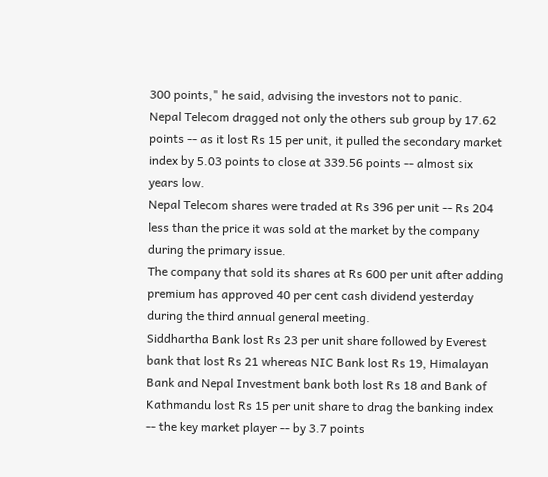300 points," he said, advising the investors not to panic.
Nepal Telecom dragged not only the others sub group by 17.62 points -- as it lost Rs 15 per unit, it pulled the secondary market index by 5.03 points to close at 339.56 points -- almost six years low.
Nepal Telecom shares were traded at Rs 396 per unit -- Rs 204 less than the price it was sold at the market by the company during the primary issue.
The company that sold its shares at Rs 600 per unit after adding premium has approved 40 per cent cash dividend yesterday during the third annual general meeting.
Siddhartha Bank lost Rs 23 per unit share followed by Everest bank that lost Rs 21 whereas NIC Bank lost Rs 19, Himalayan Bank and Nepal Investment bank both lost Rs 18 and Bank of Kathmandu lost Rs 15 per unit share to drag the banking index -- the key market player -- by 3.7 points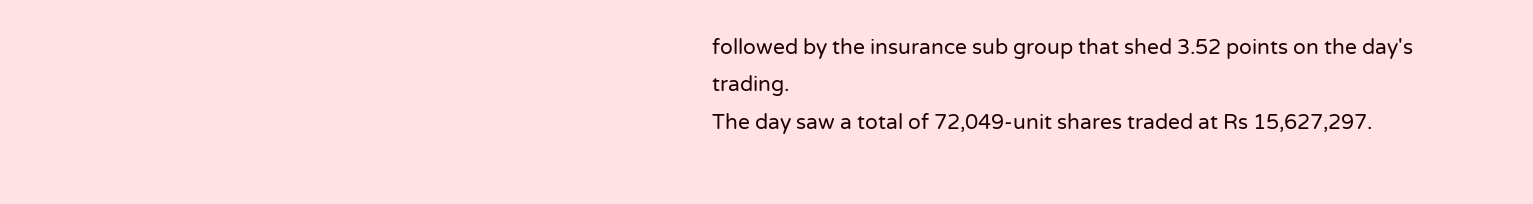followed by the insurance sub group that shed 3.52 points on the day's trading.
The day saw a total of 72,049-unit shares traded at Rs 15,627,297.